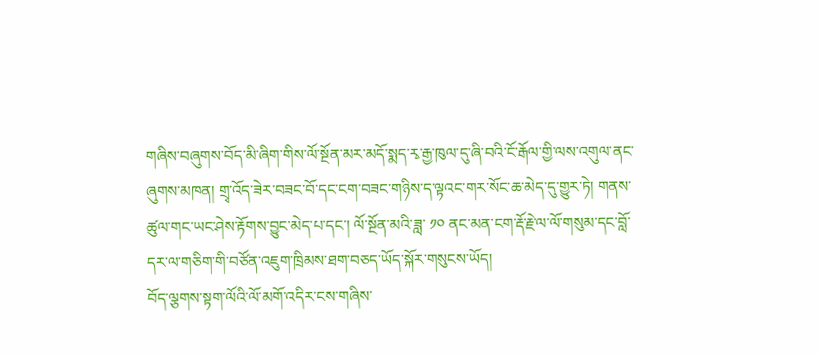གཞིས་བཞུགས་བོད་མི་ཞིག་གིས་ལོ་སྔོན་མར་མདོ་སྨད་རྭ་རྒྱ་ཁུལ་དུ་ཞི་བའི་ངོ་རྒོལ་གྱི་ལས་འགུལ་ནང་ཞུགས་མཁན། གྲྭ་འོད་ཟེར་བཟང་བོ་དང་ངག་བཟང་གཉིས་ད་ལྟའང་གར་སོང་ཆ་མེད་དུ་གྱུར་ཏེ། གནས་ཚུལ་གང་ཡང་ཤེས་རྟོགས་བྱུང་མེད་པ་དང་། ལོ་སྔོན་མའི་ཟླ་ ༡༠ ནང་མན་ངག་རྡོ་རྗེ་ལ་ལོ་གསུམ་དང་བློ་དར་ལ་གཅིག་གི་བཙོན་འཇུག་ཁྲིམས་ཐག་བཅད་ཡོད་སྐོར་གསུངས་ཡོད།
བོད་ལྕགས་སྟག་ལོའི་ལོ་མགོ་འདིར་ངས་གཞིས་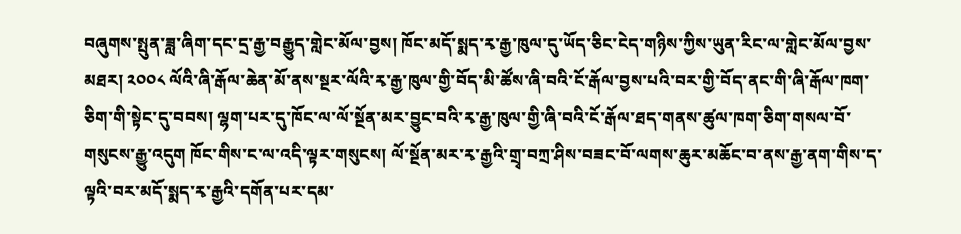བཞུགས་སྤུན་ཟླ་ཞིག་དང་དྲ་རྒྱ་བརྒྱུད་གླེང་མོལ་བྱས། ཁོང་མདོ་སྨད་རྭ་རྒྱ་ཁུལ་དུ་ཡོད་ཅིང་ངེད་གཉིས་ཀྱིས་ཡུན་རིང་ལ་གླེང་མོལ་བྱས་མཐར། ༢༠༠༨ ལོའི་ཞི་རྒོལ་ཆེན་མོ་ནས་སྔར་ལོའི་རྭ་རྒྱ་ཁུལ་གྱི་བོད་མི་ཚོས་ཞི་བའི་ངོ་རྒོལ་བྱས་པའི་བར་གྱི་བོད་ནང་གི་ཞི་རྒོལ་ཁག་ཅིག་གི་སྟེང་དུ་བབས། ལྷག་པར་དུ་ཁོང་ལ་ལོ་སྔོན་མར་བྱུང་བའི་རྭ་རྒྱ་ཁུལ་གྱི་ཞི་བའི་ངོ་རྒོལ་ཐད་གནས་ཚུལ་ཁག་ཅིག་གསལ་བོ་གསུངས་རྒྱུ་འདུག ཁོང་གིས་ང་ལ་འདི་ལྟར་གསུངས། ལོ་སྔོན་མར་རྭ་རྒྱའི་གྲྭ་བཀྲ་ཤིས་བཟང་བོ་ལགས་ཆུར་མཆོང་བ་ནས་རྒྱ་ནག་གིས་ད་ལྟའི་བར་མདོ་སྨད་རྭ་རྒྱའི་དགོན་པར་དམ་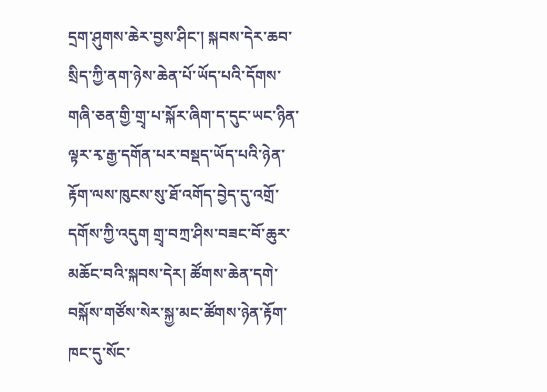དྲག་ཤུགས་ཆེར་བྱས་ཤིང་། སྐབས་དེར་ཆབ་སྲིད་ཀྱི་ནག་ཉེས་ཆེན་པོ་ཡོད་པའི་དོགས་གཞི་ཅན་གྱི་གྲྭ་པ་སྐོར་ཞིག་ད་དུང་ཡང་ཉིན་ལྟར་རྭ་རྒྱ་དགོན་པར་བསྡད་ཡོད་པའི་ཉེན་རྟོག་ལས་ཁུངས་སུ་ཐོ་འགོད་བྱེད་དུ་འགྲོ་དགོས་ཀྱི་འདུག གྲྭ་བཀྲ་ཤིས་བཟང་བོ་ཆུར་མཆོང་བའི་སྐབས་དེར། ཚོགས་ཆེན་དགེ་བསྐོས་གཙོས་སེར་སྐྱ་མང་ཚོགས་ཉེན་རྟོག་ཁང་དུ་སོང་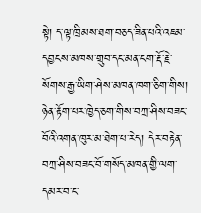སྟེ། ད་ལྟ་ཁྲིམས་ཐག་བཅད་ཟིན་པའི་འཇམ་དབྱངས་མཁས་གྲུབ་དང་མན་ངག་རྡོ་རྗེ་སོགས་རྒྱ་ཡིག་ཤེས་མཁན་ཁག་ཅིག་གིས། ཉེན་རྟོག་པར་ཁྱེད་ཅག་གིས་བཀྲ་ཤིས་བཟང་བོའི་འགན་ཁུར་མ་ཐེག་པ་རེད། དེར་བརྟེན་བཀྲ་ཤིས་བཟང་བོ་གསོད་མཁན་གྱི་ལག་དམར་བ་ང་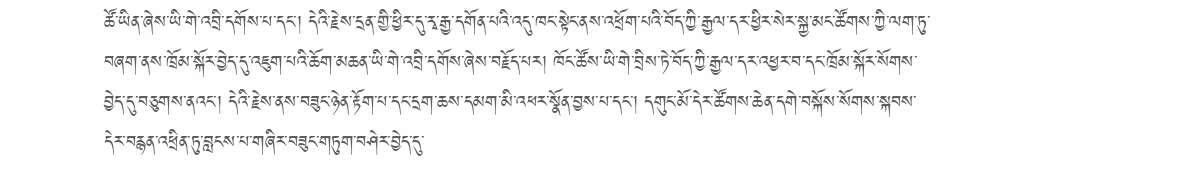ཚོ་ཡིན་ཞེས་ཡི་གེ་འབྲི་དགོས་པ་དང་། དེའི་རྗེས་དྲན་གྱི་ཕྱིར་དུ་རྭ་རྒྱ་དགོན་པའི་འདུ་ཁང་སྟེང་ནས་འཕྲོག་པའི་བོད་ཀྱི་རྒྱལ་དར་ཕྱིར་སེར་སྐྱ་མང་ཚོགས་ཀྱི་ལག་ཏུ་བཞག་ནས་ཁྲོམ་སྐོར་བྱེད་དུ་འཇུག་པའི་ཆོག་མཆན་ཡི་གེ་འབྲི་དགོས་ཞེས་བརྗོད་པར། ཁོང་ཚོས་ཡི་གེ་བྲིས་ཏེ་བོད་ཀྱི་རྒྱལ་དར་འཕྱར་བ་དང་ཁྲོམ་སྐོར་སོགས་བྱེད་དུ་བཅུགས་ནའང་། དེའི་རྗེས་ནས་བཟུང་ཉེན་རྟོག་པ་དང་དྲག་ཆས་དམག་མི་འཕར་སྣོན་བྱས་པ་དང་། དགུང་མོ་དེར་ཚོགས་ཆེན་དགེ་བསྐོས་སོགས་སྐབས་དེར་བརྙན་འཕྲིན་ཏུ་བླངས་པ་གཞིར་བཟུང་གཏུག་བཤེར་བྱེད་དུ་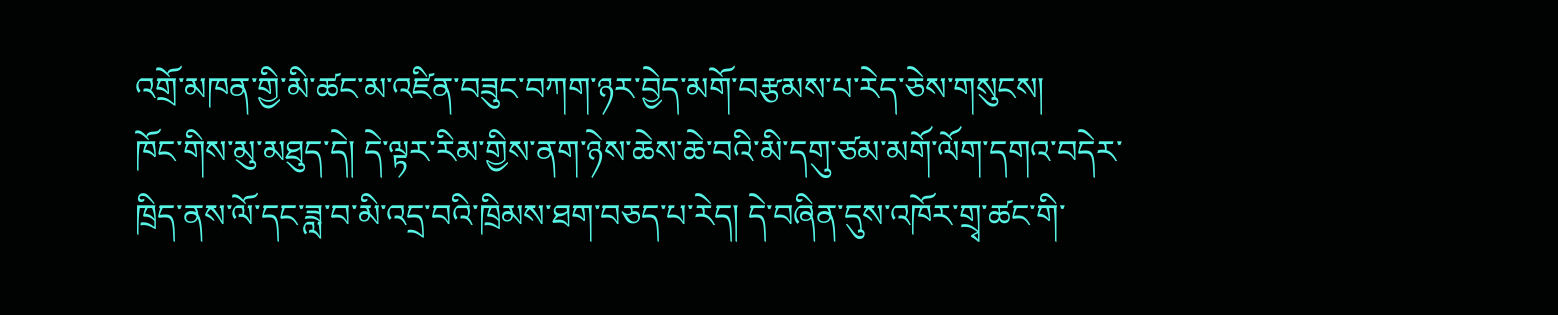འགྲོ་མཁན་གྱི་མི་ཚང་མ་འཛིན་བཟུང་བཀག་ཉར་བྱེད་མགོ་བརྩམས་པ་རེད་ཅེས་གསུངས།
ཁོང་གིས་མུ་མཐུད་དེ། དེ་ལྟར་རིམ་གྱིས་ནག་ཉེས་ཆེས་ཆེ་བའི་མི་དགུ་ཙམ་མགོ་ལོག་དགའ་བདེར་ཁྲིད་ནས་ལོ་དང་ཟླ་བ་མི་འདྲ་བའི་ཁྲིམས་ཐག་བཅད་པ་རེད། དེ་བཞིན་དུས་འཁོར་གྲྭ་ཚང་གི་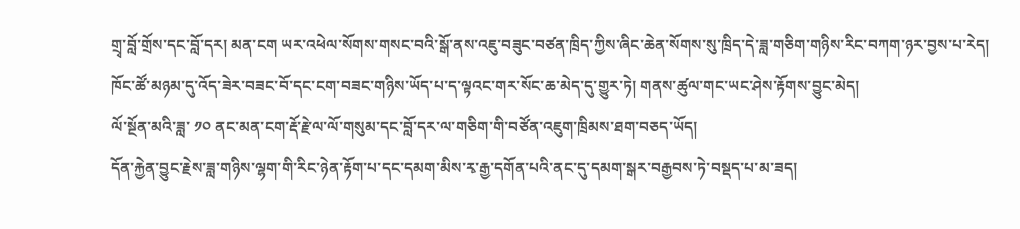གྲྭ་བློ་གྲོས་དང་བློ་དར། མན་ངག ཡར་འཕེལ་སོགས་གསང་བའི་སྒོ་ནས་འཇུ་བཟུང་བཙན་ཁྲིད་ཀྱིས་ཞིང་ཆེན་སོགས་སུ་ཁྲིད་དེ་ཟླ་གཅིག་གཉིས་རིང་བཀག་ཉར་བྱས་པ་རེད། ཁོང་ཚོ་མཉམ་དུ་འོད་ཟེར་བཟང་བོ་དང་ངག་བཟང་གཉིས་ཡོད་པ་ད་ལྟའང་གར་སོང་ཆ་མེད་དུ་གྱུར་ཏེ། གནས་ཚུལ་གང་ཡང་ཤེས་རྟོགས་བྱུང་མེད།
ལོ་སྔོན་མའི་ཟླ་ ༡༠ ནང་མན་ངག་རྡོ་རྗེ་ལ་ལོ་གསུམ་དང་བློ་དར་ལ་གཅིག་གི་བཙོན་འཇུག་ཁྲིམས་ཐག་བཅད་ཡོད།
དོན་རྐྱེན་བྱུང་རྗེས་ཟླ་གཉིས་ལྷག་གི་རིང་ཉེན་རྟོག་པ་དང་དམག་མིས་རྭ་རྒྱ་དགོན་པའི་ནང་དུ་དམག་སྒར་བརྒྱབས་ཏེ་བསྡད་པ་མ་ཟད།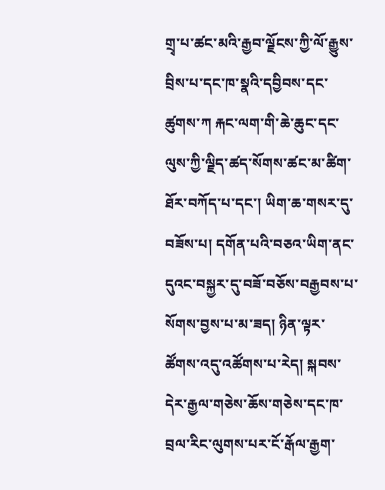གྲྭ་པ་ཚང་མའི་རྒྱབ་ལྗོངས་ཀྱི་ལོ་རྒྱུས་བྲིས་པ་དང་ཁ་སྣའི་དབྱིབས་དང་ཚུགས་ཀ རྐང་ལག་གི་ཆེ་ཆུང་དང་ལུས་ཀྱི་ལྗིད་ཚད་སོགས་ཚང་མ་ཚིག་ཐོར་བཀོད་པ་དང་། ཡིག་ཆ་གསར་དུ་བཟོས་པ། དགོན་པའི་བཅའ་ཡིག་ནང་དུའང་བསྐྱར་དུ་བཟོ་བཅོས་བརྒྱབས་པ་སོགས་བྱས་པ་མ་ཟད། ཉིན་ལྟར་ཚོགས་འདུ་འཚོགས་པ་རེད། སྐབས་དེར་རྒྱལ་གཅེས་ཆོས་གཅེས་དང་ཁ་བྲལ་རིང་ལུགས་པར་ངོ་རྒོལ་རྒྱག་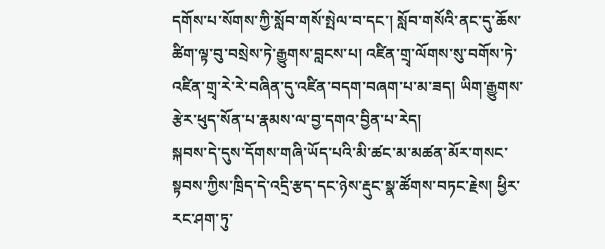དགོས་པ་སོགས་ཀྱི་སློབ་གསོ་སྤེལ་བ་དང་། སློབ་གསོའི་ནང་དུ་ཆོས་ཚིག་ལྟ་བུ་བསྲེས་ཏེ་རྒྱུགས་བླངས་པ། འཛིན་གྲྭ་ལོགས་སུ་བགོས་ཏེ་འཛིན་གྲྭ་རེ་རེ་བཞིན་དུ་འཛིན་བདག་བཞག་པ་མ་ཟད། ཡིག་རྒྱུགས་རྩེར་ཕུད་སོན་པ་རྣམས་ལ་བྱ་དགའ་བྱིན་པ་རེད།
སྐབས་དེ་དུས་དོགས་གཞི་ཡོད་པའི་མི་ཚང་མ་མཚན་མོར་གསང་སྟབས་ཀྱིས་ཁྲིད་དེ་འདྲི་རྩད་དང་ཉེས་རྡུང་སྣ་ཚོགས་བཏང་རྗེས། ཕྱིར་རང་ཤག་ཏུ་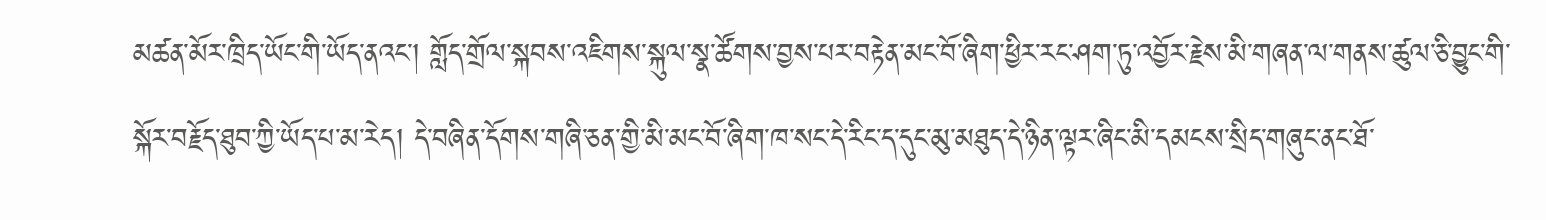མཚན་མོར་ཁྲིད་ཡོང་གི་ཡོད་ནའང་། གློད་གྲོལ་སྐབས་འཇིགས་སྐུལ་སྣ་ཚོགས་བྱས་པར་བརྟེན་མང་བོ་ཞིག་ཕྱིར་རང་ཤག་ཏུ་འབྱོར་རྗེས་མི་གཞན་ལ་གནས་ཚུལ་ཅི་བྱུང་གི་སྐོར་བརྗོད་ཐུབ་ཀྱི་ཡོད་པ་མ་རེད། དེ་བཞིན་དོགས་གཞི་ཅན་གྱི་མི་མང་བོ་ཞིག་ཁ་སང་དེ་རིང་ད་དུང་མུ་མཐུད་དེ་ཉིན་ལྟར་ཞིང་མི་དམངས་སྲིད་གཞུང་ནང་ཐོ་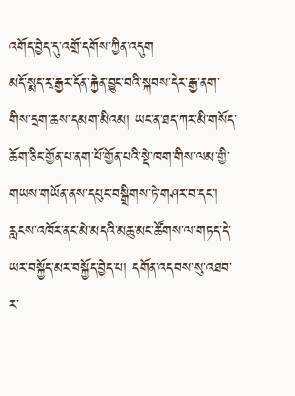འགོད་བྱེད་དུ་འགྲོ་དགོས་ཀྱིན་འདུག
མདོ་སྨད་རྭ་རྒྱར་དོན་རྐྱེན་བྱུང་བའི་སྐབས་དེར་རྒྱ་ནག་གིས་དྲག་ཆས་དམག་མིའམ། ཡང་ན་ཐད་ཀར་མི་གསོད་ཆོག་ཅིང་གྱོན་པ་ནག་པོ་གྱོན་པའི་སྡེ་ཁག་གིས་ལམ་གྱི་གཡས་གཡོན་ནས་དཔུང་བསྒྲིགས་ཏེ་གཤར་བ་དང་། རླངས་འཁོར་ནང་མེ་མདའི་མཆུ་མང་ཚོགས་ལ་གཏད་དེ་ཡར་བསྐྱོད་མར་བསྐྱོད་བྱེད་པ། དགོན་འདབས་སུ་འཐབ་ར་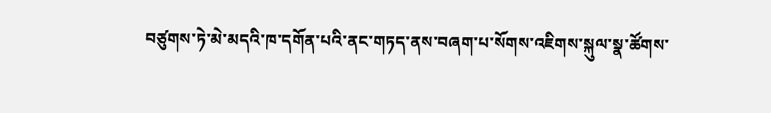བཙུགས་ཏེ་མེ་མདའི་ཁ་དགོན་པའི་ནང་གཏད་ནས་བཞག་པ་སོགས་འཇིགས་སྐུལ་སྣ་ཚོགས་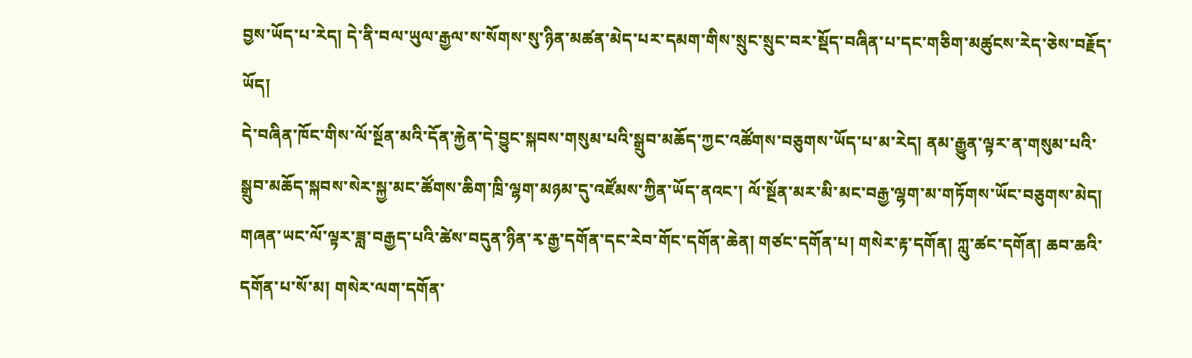བྱས་ཡོད་པ་རེད། དེ་ནི་བལ་ཡུལ་རྒྱལ་ས་སོགས་སུ་ཉིན་མཚན་མེད་པར་དམག་གིས་སྲུང་སྲུང་བར་སྡོད་བཞིན་པ་དང་གཅིག་མཚུངས་རེད་ཅེས་བརྗོད་ཡོད།
དེ་བཞིན་ཁོང་གིས་ལོ་སྔོན་མའི་དོན་རྐྱེན་དེ་བྱུང་སྐབས་གསུམ་པའི་སྒྲུབ་མཆོད་ཀྱང་འཚོགས་བཅུགས་ཡོད་པ་མ་རེད། ནམ་རྒྱུན་ལྟར་ན་གསུམ་པའི་སྒྲུབ་མཆོད་སྐབས་སེར་སྐྱ་མང་ཚོགས་ཆིག་ཁྲི་ལྷག་མཉམ་དུ་འཛོམས་ཀྱིན་ཡོད་ནའང་། ལོ་སྔོན་མར་མི་མང་བརྒྱ་ལྷག་མ་གཏོགས་ཡོང་བཅུགས་མེད།
གཞན་ཡང་ལོ་ལྟར་ཟླ་བརྒྱད་པའི་ཚེས་བདུན་ཉིན་རྭ་རྒྱ་དགོན་དང་རེབ་གོང་དགོན་ཆེན། གཙང་དགོན་པ། གསེར་རྟ་དགོན། ཀླུ་ཚང་དགོན། ཆབ་ཆའི་དགོན་པ་སོ་མ། གསེར་ལག་དགོན་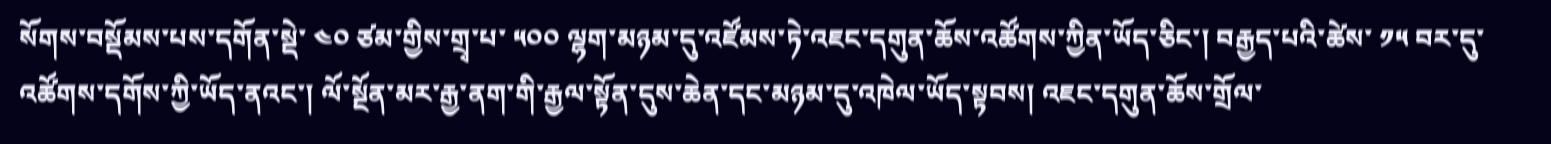སོགས་བསྡོམས་པས་དགོན་སྡེ་ ༤༠ ཙམ་གྱིས་གྲྭ་པ་ ༥༠༠ ལྷག་མཉམ་དུ་འཛོམས་ཏེ་འཇང་དགུན་ཆོས་འཚོགས་ཀྱིན་ཡོད་ཅིང་། བརྒྱད་པའི་ཚེས་ ༡༥ བར་དུ་འཚོགས་དགོས་ཀྱི་ཡོད་ནའང་། ལོ་སྔོན་མར་རྒྱ་ནག་གི་རྒྱལ་སྟོན་དུས་ཆེན་དང་མཉམ་དུ་འཁེལ་ཡོད་སྟབས། འཇང་དགུན་ཆོས་གྲོལ་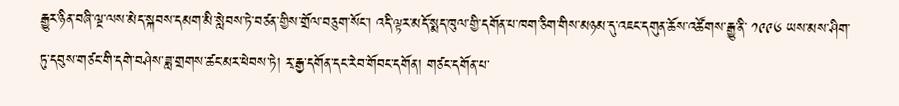རྒྱུར་ཉིན་བཞི་ལྔ་ལས་མེད་སྐབས་དམག་མི་སླེབས་ཏེ་བཙན་གྱིས་གྲོལ་བཅུག་སོང་། འདི་ལྟར་མདོ་སྨད་ཁུལ་གྱི་དགོན་པ་ཁག་ཅིག་གིས་མཉམ་དུ་འཇང་དགུན་ཆོས་འཚོགས་རྒྱུ་ནི་ ༡༩༩༦ ཡས་མས་ཤིག་ཏུ་དབུས་གཙང་གི་དགེ་བཤེས་ཟླ་གྲགས་ཚང་མར་ཕེབས་ཏེ། རྭ་རྒྱ་དགོན་དང་རེབ་གོབང་དགོན། གཙང་དགོན་པ་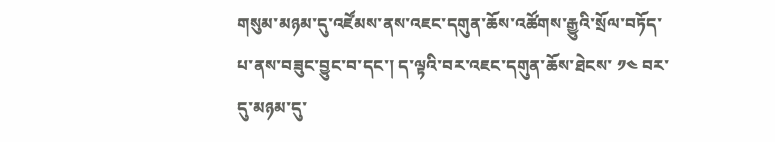གསུམ་མཉམ་དུ་འཛོམས་ནས་འཇང་དགུན་ཆོས་འཚོགས་རྒྱུའི་སྲོལ་བཏོད་པ་ནས་བཟུང་བྱུང་བ་དང་། ད་ལྟའི་བར་འཇང་དགུན་ཆོས་ཐེངས་ ༡༤ བར་དུ་མཉམ་དུ་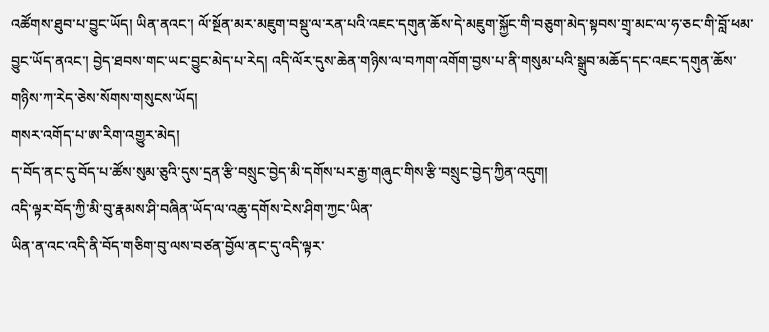འཚོགས་ཐུབ་པ་བྱུང་ཡོད། ཡིན་ནའང་། ལོ་སྔོན་མར་མཇུག་བསྡུ་ལ་རན་པའི་འཇང་དགུན་ཆོས་དེ་མཇུག་སྐྱོང་གི་བཅུག་མེད་སྟབས་གྲྭ་མང་ལ་ཧ་ཅང་གི་བློ་ཕམ་བྱུང་ཡོད་ནའང་། བྱེད་ཐབས་གང་ཡང་བྱུང་མེད་པ་རེད། འདི་ལོར་དུས་ཆེན་གཉིས་ལ་བཀག་འགོག་བྱས་པ་ནི་གསུམ་པའི་སྒྲུབ་མཆོད་དང་འཇང་དགུན་ཆོས་གཉིས་ཀ་རེད་ཅེས་སོགས་གསུངས་ཡོད།
གསར་འགོད་པ་ཨ་རིག་འགྱུར་མེད།
ད་བོད་ནང་དུ་བོད་པ་ཚོས་སུམ་ཅུའི་དུས་དྲན་རྩི་བསྲུང་བྱེད་མི་དགོས་པར་རྒྱ་གཞུང་གིས་རྩི་བསྲུང་བྱེད་ཀྱིན་འདུག།
འདི་ལྟར་བོད་ཀྱི་མི་བུ་རྣམས་ཤི་བཞིན་ཡོད་ལ་འཆུ་དགོས་ངེས་ཤིག་ཀྱང་ཡིན་
ཡིན་ན་འང་འདི་ནི་བོད་གཅིག་བུ་ལས་བཙན་བྱོལ་ནང་དུ་འདི་ལྟར་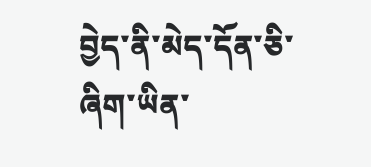བྱེད་ནི་མེད་དོན་ཅི་ཞིག་ཡིན་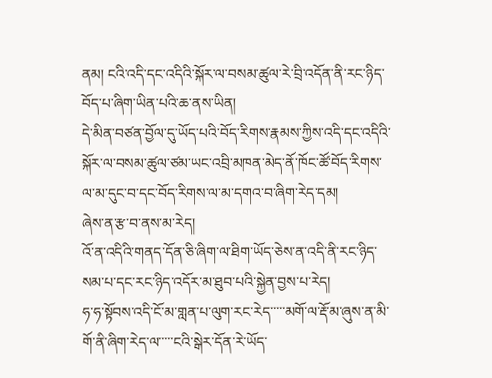ནམ། ངའི་འདི་དང་འདིའི་སྐོར་ལ་བསམ་ཚུལ་རེ་བྲི་འདོན་ནི་རང་ཉིད་བོད་པ་ཞིག་ཡིན་པའི་ཆ་ནས་ཡིན།
དེ་མིན་བཙན་བྱོལ་དུ་ཡོད་པའི་བོད་རིགས་རྣམས་ཀྱིས་འདི་དང་འདིའི་སྐོར་ལ་བསམ་ཚུལ་ཙམ་ཡང་འབྲི་མཁན་མེད་ནོ་ཁོང་ཚོ་བོད་རིགས་ལ་མ་དུང་བ་དང་བོད་རིགས་ལ་མ་དགའ་བ་ཞིག་རེད་དམ།
ཞེས་ན་རྩ་བ་ནས་མ་རེད།
འོ་ན་འདིའི་གནད་དོན་ཅི་ཞིག་ལ་ཐིག་ཡོད་ཅེས་ན་འདི་ནི་རང་ཉིད་སམ་པ་དང་རང་ཉིད་འདོར་མ་ཐུབ་པའི་སྐྱེན་བྱས་པ་རེད།
ཧ་ཧ་སྟོབས་འདི་ངོ་མ་གླན་པ་ལུག་རང་རེད་་་་་མགོ་ལ་རྡོ་མ་ཞུས་ན་མི་གོ་ནི་ཞིག་རེད་ལ་་་་་ངའི་སྒེར་དོན་རེ་ཡོད་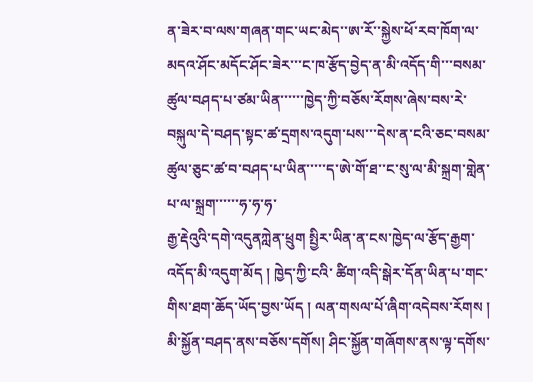ན་ཟེར་བ་ལས་གཞན་གང་ཡང་མེད་་ཨ་རོ་་སྐྱེས་ཕོ་རབ་ཁོག་ལ་མདའ་ཤོང་མདོང་ཤོང་ཟེར་་་ང་ཁ་རྩོད་བྱེད་ན་མི་འདོད་གི་་་བསམ་ཚུལ་བཤད་པ་ཙམ་ཡིན་་་་་་ཁྱེད་ཀྱི་བཅོས་རོགས་ཞེས་བས་རེ་བསྐུལ་དེ་བཤད་སྟང་ཚ་དྲགས་འདུག་པས་་་དེས་ན་ངའི་ཅང་བསམ་ཚུལ་ཅུང་ཚ་བ་བཤད་པ་ཡིན་་་་་ད་ཨེ་གོ་ཐ་་ང་སུ་ལ་མི་སྐྲག་གླེན་པ་ལ་སྐྲག་་་་་་ཧ་ཧ་ཧ་
རྒྱ་རྡེའུའི་དགེ་འདུནཀླེན་ཕྲུག སྤྱིར་ཡིན་ན་ངས་ཁྱེད་ལ་རྩོད་རྒྱག་འདོད་མི་འདུག་མོད ། ཁྱེད་ཀྱི་ངའི་ ཚིག་འདི་སྒེར་དོན་ཡིན་པ་གང་གིས་ཐག་ཆོད་ཡོད་བྱས་ཡོད ། ལན་གསལ་པོ་ཞིག་འདེབས་རོགས ། མི་སྐྱོན་བཤད་ནས་བཅོས་དགོས། ཤིང་སྐྱོན་གཞོགས་ནས་ལྟ་དགོས་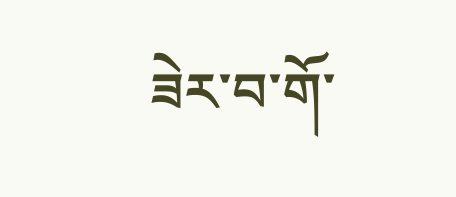ཟེར་བ་གོ་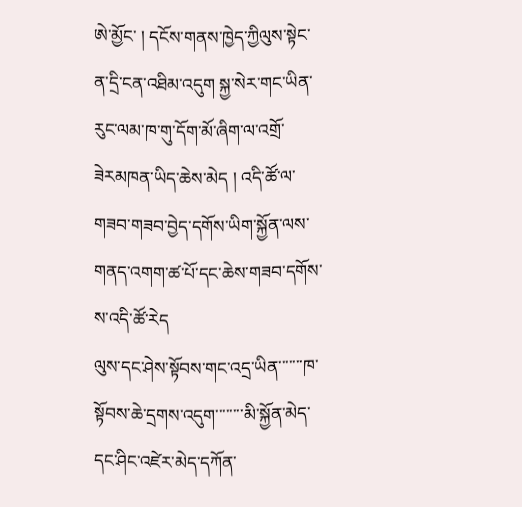ཨེ་མྱོང་ ། དངོས་གནས་ཁྱེད་ཀྱིལུས་སྟེང་ན་དྲི་ངན་འཐིམ་འདུག སྐྱ་སེར་གང་ཡིན་རུང་ལམ་ཁ་གུ་དོག་མོ་ཞིག་ལ་འགྲོ་ཟེརམཁན་ཡིད་ཆེས་མེད ། འདི་ཚོ་ལ་གཟབ་གཟབ་བྱེད་དགོས་ཡིག་སྐྱོན་ལས་གནད་འགག་ཚ་པོ་དང་ཆེས་གཟབ་དགོས་ས་འདི་ཚོ་རེད
ལུས་དང་ཤེས་སྟོབས་གང་འདྲ་ཡིན་་་་་་་ཁ་སྟོབས་ཆེ་དྲགས་འདུག་་་་་་་་མི་སྐྱོན་མེད་དང་ཤིང་འཛེར་མེད་དཀོན་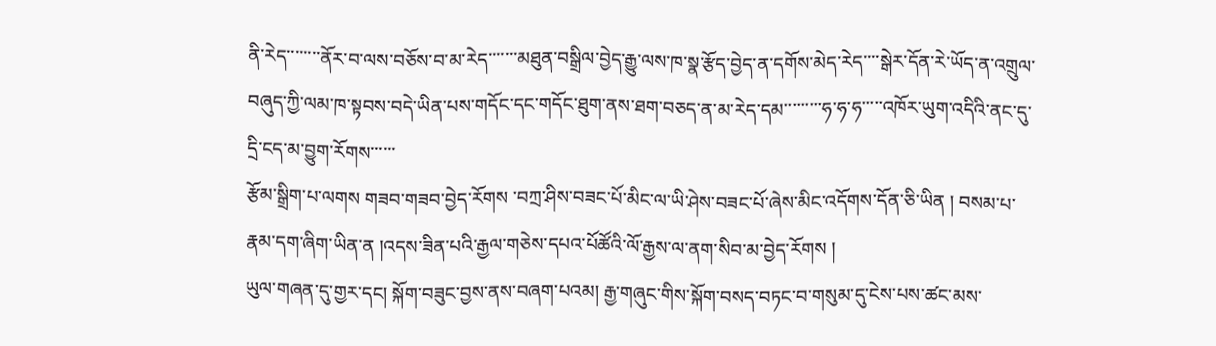ནི་རེད་་་་་་་་ནོར་བ་ལས་བཅོས་བ་མ་རེད་་་་་་་མཐུན་བསྒྲིལ་བྱེད་རྒྱུ་ལས་ཁ་སྣ་རྩོད་བྱེད་ན་དགོས་མེད་རེད་་་་སྒེར་དོན་རེ་ཡོད་ན་འགྲུལ་བཞུད་ཀྱི་ལམ་ཁ་སྟབས་བདེ་ཡིན་པས་གདོང་དང་གདོང་ཐུག་ནས་ཐག་བཅད་ན་མ་རེད་དམ་་་་་་་་་ཧ་ཧ་ཧ་་་་་འཁོར་ཡུག་འདིའི་ནང་དུ་དྲི་ངད་མ་བྱུག་རོགས་་་་་་
རྩོམ་སྒྲིག་པ་ལགས གཟབ་གཟབ་བྱེད་རོགས ་བཀྲ་ཤིས་བཟང་པོ་མིང་ལ་ཡི་ཤེས་བཟང་པོ་ཞེས་མིང་འདོགས་དོན་ཅི་ཡིན ། བསམ་པ་རྣམ་དག་ཞིག་ཡིན་ན །འདས་ཟིན་པའི་རྒྱལ་གཅེས་དཔའ་པོཚོའི་ལོ་རྒྱས་ལ་ནག་སིབ་མ་བྱེད་རོགས །
ཡུལ་གཞན་དུ་གྱར་དང། སྐོག་བཟུང་བྱས་ནས་བཞག་པའམ། རྒྱ་གཞུང་གིས་སྐོག་བསད་བཏང་བ་གསུམ་དུ་ངེས་པས་ཚང་མས་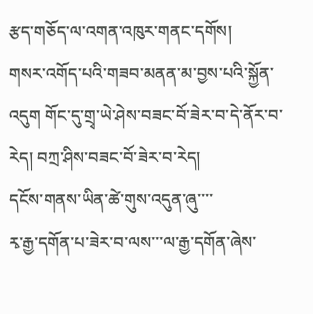རྩད་གཅོད་ལ་འགན་འཁུར་གནང་དགོས།
གསར་འགོད་པའི་གཟབ་མནན་མ་བྱས་པའི་སྐྱོན་འདུག གོང་དུ་གྲྭ་ཡེ་ཤེས་བཟང་བོ་ཟེར་བ་དེ་ནོར་བ་རེད། བཀྲ་ཤིས་བཟང་བོ་ཟེར་བ་རེད།
དངོས་གནས་ཡིན་ཚེ་གུས་འདུན་ཞུ་་་་
རྭ་རྒྱ་དགོན་པ་ཟེར་བ་ལས་་་ལ་རྒྱ་དགོན་ཞེས་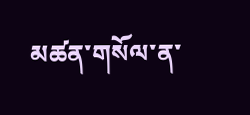མཚན་གསོལ་ན་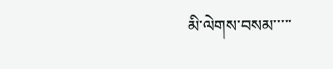མི་ལེགས་བསམ་་་་་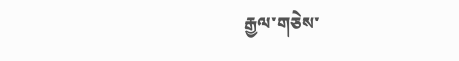རྒྱལ་གཅེས་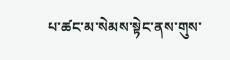པ་ཚང་མ་སེམས་སྟེང་ནས་གུས་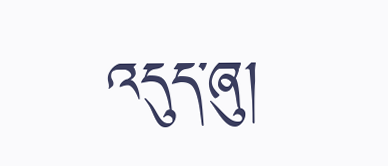འདུད་ཞུ།